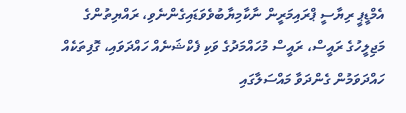އެމްޑީޕީ ރިޔާސީ ޕްރައިމަރީން ނާކާމިޔާބުވެވަޑައިގެންނެވި، ރައްޔިތުންގެ މަޖިލީހުގެ ރައީސް، ރައީސް މުހައްމަދުގެ ވަކި ފެކްޝަނެއް ހައްދަވައި، ގޮފިތަކެއް ހައްދަވަމުން ގެންދަވާ މައްސަލާގައި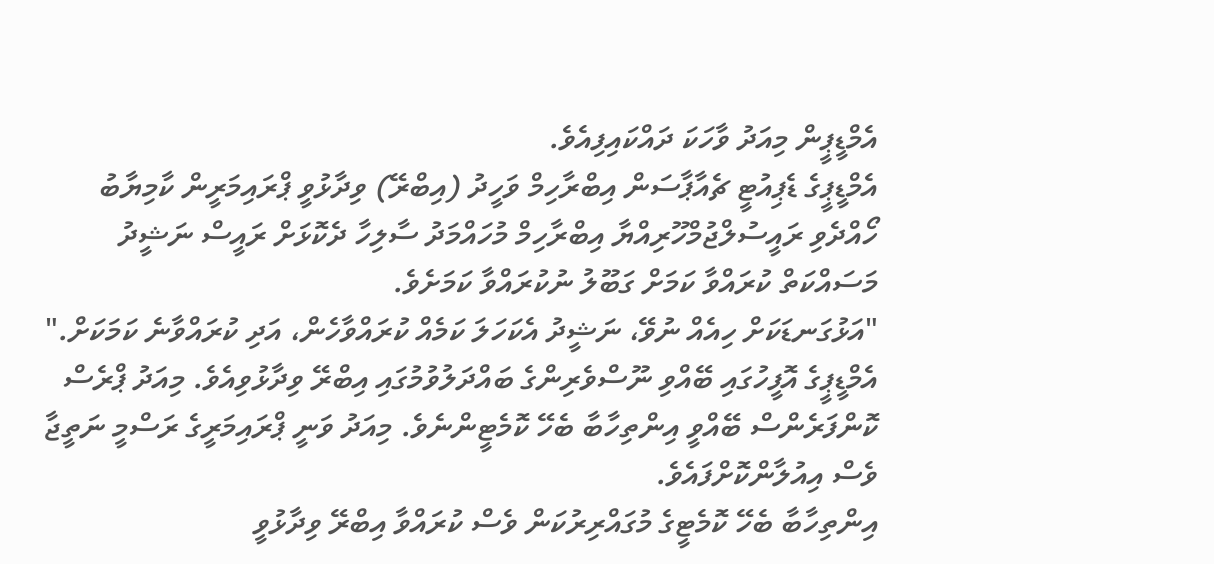އެމްޑީޕީން މިއަދު ވާހަކަ ދައްކައިފިއެވެ.
އެމްޑީޕީގެ ޑެޕިއުޓީ ޗެއާޕާސަން އިބްރާހިމް ވަހީދު (އިބްރޭ) ވިދާޅުވީ ޕްރައިމަރީން ކާމިޔާބު ހޯއްދެވި ރައީސުލްޖުމްހޫރިއްޔާ އިބްރާހިމް މުހައްމަދު ސާލިހާ ދެކޮޅަށް ރައީސް ނަޝީދު މަސައްކަތް ކުރައްވާ ކަމަށް ގަބޫލު ނުކުރައްވާ ކަމަށެވެ.
"އަޅުގަނޑަކަށް ހިއެއް ނުވޭ، ނަޝީދު އެކަހަލަ ކަމެއް ކުރައްވާހެން، އަދި ކުރައްވާނެ ކަމަކަށް." އެމްޑީޕީގެ އޮފީހުގައި ބޭއްވި ނޫސްވެރިންގެ ބައްދަލުވުމުގައި އިބްރޭ ވިދާޅުވިއެވެ. މިއަދު ޕްރެސް ކޮންފަރެންސް ބޭއްވީ އިންތިހާބާ ބެހޭ ކޮމެޓީންނެވެ. މިއަދު ވަނީ ޕްރައިމަރީގެ ރަސްމީ ނަތީޖާ ވެސް އިއުލާންކޮށްފައެވެ.
އިންތިހާބާ ބެހޭ ކޮމެޓީގެ މުގައްރިރުކަން ވެސް ކުރައްވާ އިބްރޭ ވިދާޅުވީ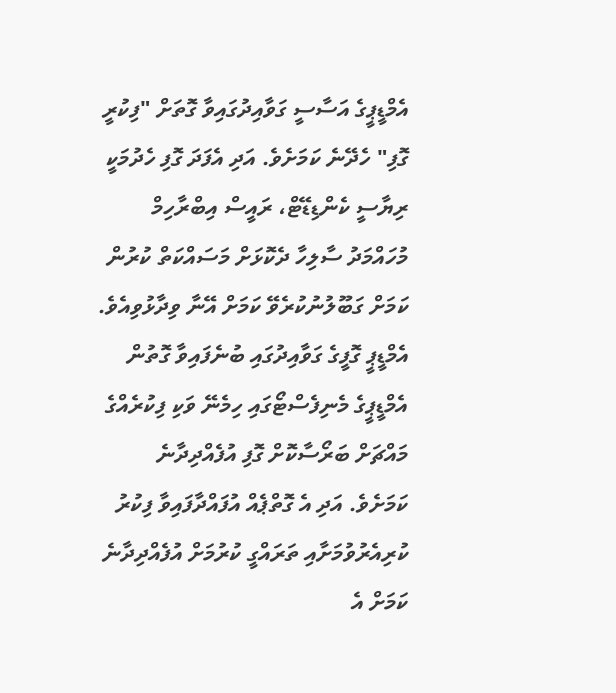އެމްޑީޕީގެ އަސާސީ ގަވާއިދުގައިވާ ގޮތަށް "ފިކުރީ ގޮފި" ހެދޭނެ ކަމަށެވެ. އަދި އެފަދަ ގޮފި ހެދުމަކީ ރިޔާސީ ކެންޑިޑޭޓް، ރައީސް އިބްރާހިމް މުހައްމަދު ސާލިހާ ދެކޮޅަށް މަސައްކަތް ކުރުން ކަމަށް ގަބޫލުނުކުރެވޭ ކަމަށް އޭނާ ވިދާޅުވިއެވެ.
އެމްޑީޕީ ގޮފީގެ ގަވާއިދުގައި ބުނެފައިވާ ގޮތުން އެމްޑީޕީގެ މެނިފެސްޓޯގައި ހިމެނޭ ވަކި ފިކުރެއްގެ މައްޗަށް ބަރޯސާކޮށް ގޮފި އުފެއްދިދާނެ ކަމަށެވެ. އަދި އެ ގޮތްޕެއް އުފައްދާފައިވާ ފިކުރު ކުރިއެރުވުމަށާއި ތަރައްގީ ކުރުމަށް އުފެއްދިދާނެ ކަމަށް އެ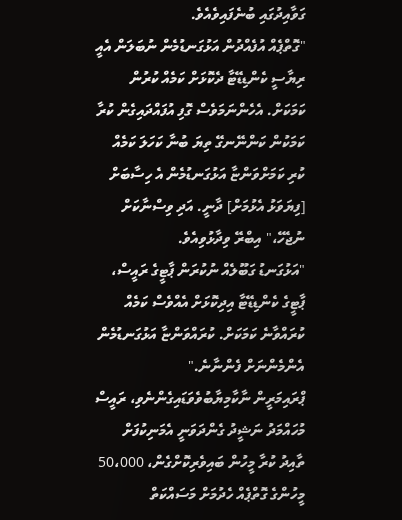ގަވާއިދުގައި ބުނެފައިވެއެވެ.
"ގޮތްޕެއް އުފެއްދުން އަޅުގަނޑުމެން ނުބަލަން އެއީ ރިޔާސީ ކެންޑިޑޭޓާ ދެކޮޅަށް ކަމެއް ކުރުން ކަމަކަށް. އެހެންނަމަވެސް ގޮފި އުފައްދައިގެން ކުރާ ކަމަކުން ކަންނޭނގޭ ތިޔަ ބުނާ ކަހަލަ ކަމެއް ކުރި ކަމަށްވަންޏާ އަޅުގަނޑުމެން އެ ހިސާބަށް [ފިޔަވަޅު އެޅުމަށް] ދާނީ. އަދި ވިސްނާކަށް ނުޖެހޭ،" އިބްރޭ ވިދާޅުވިއެވެ.
"އަޅުގަނޑު ގަބޫލެއް ނުކުރަން ޕާޓީގެ ރައީސް، ޕާޓީގެ ކެންޑިޑޭޓާ އިދިކޮޅަށް އެއްވެސް ކަމެއް ކުރައްވާނެ ކަމަކަށް. ކުރައްވަންޏާ އަޅުގަނޑުމެން އެންމެންނަށް ފެންނާނެ."
ޕްރައިމަރީން ނާކާމިޔާބުވެވަޑައިގެންނެވި، ރައީސް މުހައްމަދު ނަޝީދު ގެންދަވަނީ އެމަނިކުފަށް ތާއިދު ކުރާ މީހުން ބައިވެރިކޮށްގެން، 50،000 މީހުންގެ ގޮތްޕެއް ހެދުމަށް މަސައްކަތް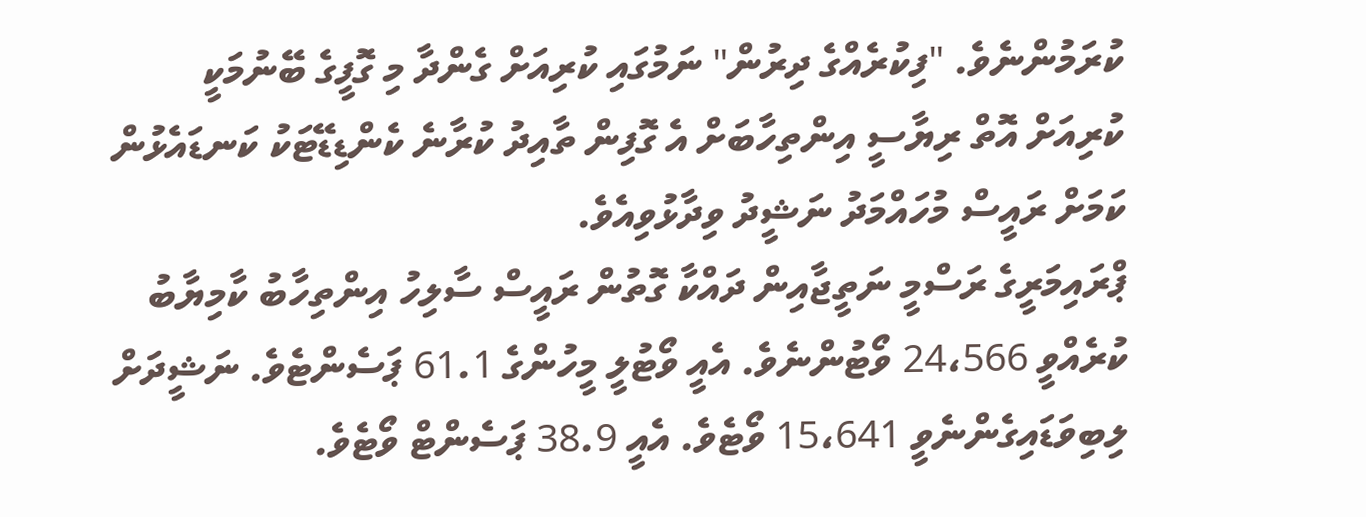ކުރަމުންނެވެ. "ފިކުރެއްގެ ދިރުން" ނަމުގައި ކުރިއަށް ގެންދާ މި ގޮފީގެ ބޭނުމަކީ ކުރިއަށް އޮތް ރިޔާސީ އިންތިހާބަށް އެ ގޮފިން ތާއިދު ކުރާނެ ކެންޑިޑޭޓަކު ކަނޑައެޅުން ކަމަށް ރައީސް މުހައްމަދު ނަޝީދު ވިދާޅުވިއެވެ.
ޕްރައިމަރީގެ ރަސްމީ ނަތީޖާއިން ދައްކާ ގޮތުން ރައީސް ސާލިހު އިންތިހާބު ކާމިޔާބު ކުރެއްވީ 24،566 ވޯޓުންނެވެ. އެއީ ވޯޓުލީ މީހުންގެ 61.1 ޕަސެންޓެވެ. ނަޝީދަށް ލިބިވަޑައިގެންނެވީ 15،641 ވޯޓެވެ. އެއީ 38.9 ޕަސެންޓް ވޯޓެވެ.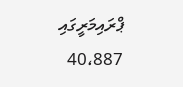ޕްރައިމަރީގައި 40،887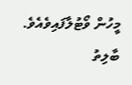މީހުން ވޯޓުލާފައިވެއެވެ. ބާލިތު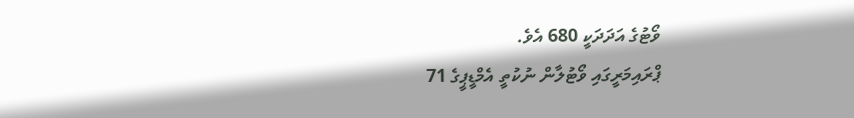ވޯޓުގެ އަދަދަކީ 680 އެވެ.
ޕްރައިމަރީގައި ވޯޓުލާން ނުކުތީ އެމްޑީޕީގެ 71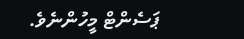ޕަސެންޓް މީހުންނެވެ.